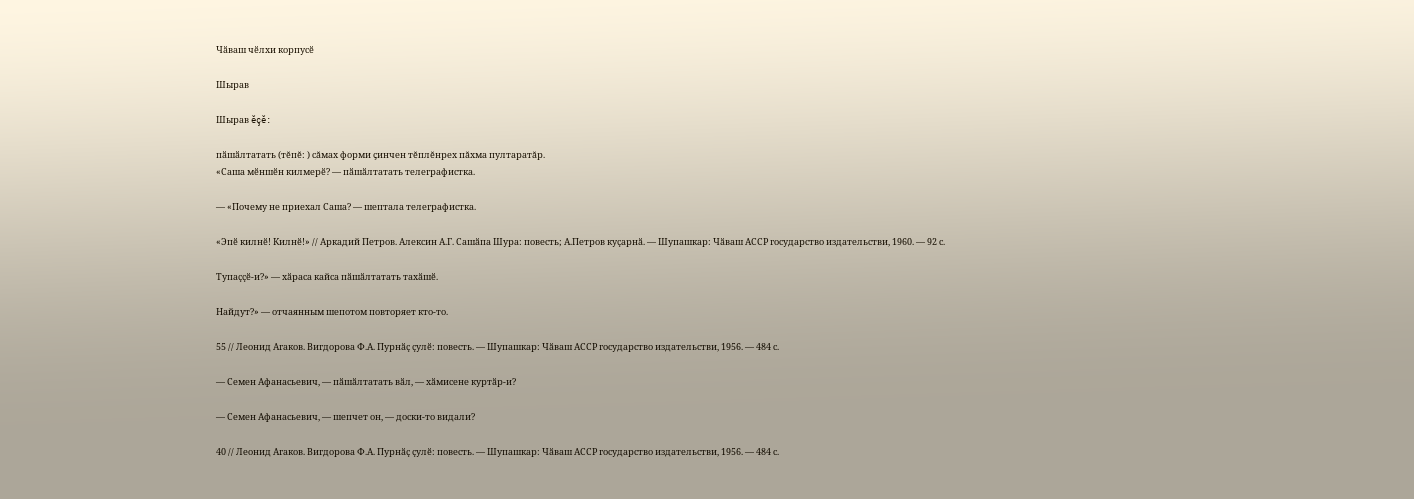Чӑваш чӗлхи корпусӗ

Шырав

Шырав ĕçĕ:

пӑшӑлтатать (тĕпĕ: ) сăмах форми çинчен тĕплĕнрех пăхма пултаратăр.
«Саша мӗншӗн килмерӗ? — пӑшӑлтатать телеграфистка.

— «Почему не приехал Саша? — шептала телеграфистка.

«Эпӗ килнӗ! Килнӗ!» // Аркадий Петров. Алексин А.Г. Сашӑпа Шура: повесть; А.Петров куҫарнӑ. — Шупашкар: Чӑваш АССР государство издательстви, 1960. — 92 с.

Тупаҫҫӗ-и?» — хӑраса кайса пӑшӑлтатать тахӑшӗ.

Найдут?» — отчаянным шепотом повторяет кто-то.

55 // Леонид Агаков. Вигдорова Ф.А. Пурнӑҫ ҫулӗ: повесть. — Шупашкар: Чӑваш АССР государство издательстви, 1956. — 484 с.

— Семен Афанасьевич, — пӑшӑлтатать вӑл, — хӑмисене куртӑр-и?

— Семен Афанасьевич, — шепчет он, — доски-то видали?

40 // Леонид Агаков. Вигдорова Ф.А. Пурнӑҫ ҫулӗ: повесть. — Шупашкар: Чӑваш АССР государство издательстви, 1956. — 484 с.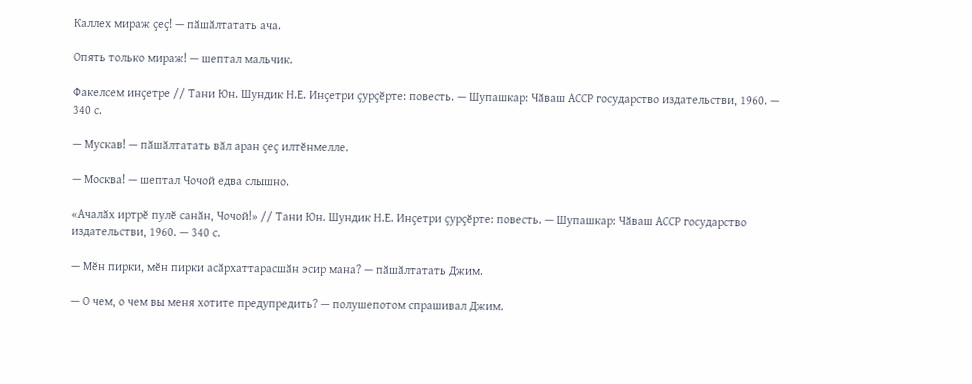Каллех мираж ҫеҫ! — пӑшӑлтатать ача.

Опять только мираж! — шептал мальчик.

Факелсем инҫетре // Тани Юн. Шундик Н.Е. Инҫетри ҫурҫӗрте: повесть. — Шупашкар: Чӑваш АССР государство издательстви, 1960. — 340 с.

— Мускав! — пӑшӑлтатать вӑл аран ҫеҫ илтӗнмелле.

— Москва! — шептал Чочой едва слышно.

«Ачалӑх иртрӗ пулӗ санӑн, Чочой!» // Тани Юн. Шундик Н.Е. Инҫетри ҫурҫӗрте: повесть. — Шупашкар: Чӑваш АССР государство издательстви, 1960. — 340 с.

— Мӗн пирки, мӗн пирки асӑрхаттарасшӑн эсир мана? — пӑшӑлтатать Джим.

— О чем, о чем вы меня хотите предупредить? — полушепотом спрашивал Джим.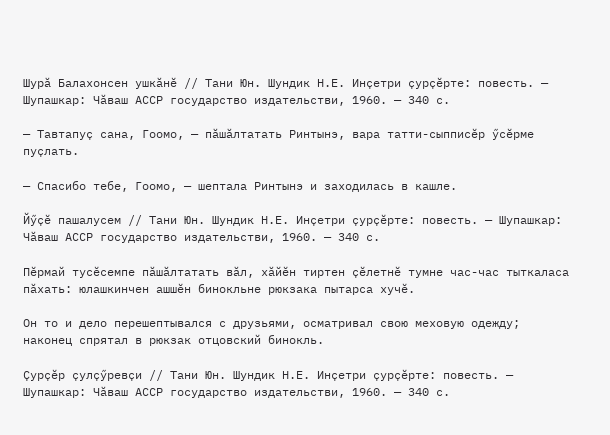Шурӑ Балахонсен ушкӑнӗ // Тани Юн. Шундик Н.Е. Инҫетри ҫурҫӗрте: повесть. — Шупашкар: Чӑваш АССР государство издательстви, 1960. — 340 с.

— Тавтапуҫ сана, Гоомо, — пӑшӑлтатать Ринтынэ, вара татти-сыпписӗр ӳсӗрме пуҫлать.

— Спасибо тебе, Гоомо, — шептала Ринтынэ и заходилась в кашле.

Йӳҫӗ пашалусем // Тани Юн. Шундик Н.Е. Инҫетри ҫурҫӗрте: повесть. — Шупашкар: Чӑваш АССР государство издательстви, 1960. — 340 с.

Пӗрмай тусӗсемпе пӑшӑлтатать вӑл, хӑйӗн тиртен ҫӗлетнӗ тумне час-час тыткаласа пӑхать: юлашкинчен ашшӗн бинокльне рюкзака пытарса хучӗ.

Он то и дело перешептывался с друзьями, осматривал свою меховую одежду; наконец спрятал в рюкзак отцовский бинокль.

Ҫурҫӗр ҫулҫӳревҫи // Тани Юн. Шундик Н.Е. Инҫетри ҫурҫӗрте: повесть. — Шупашкар: Чӑваш АССР государство издательстви, 1960. — 340 с.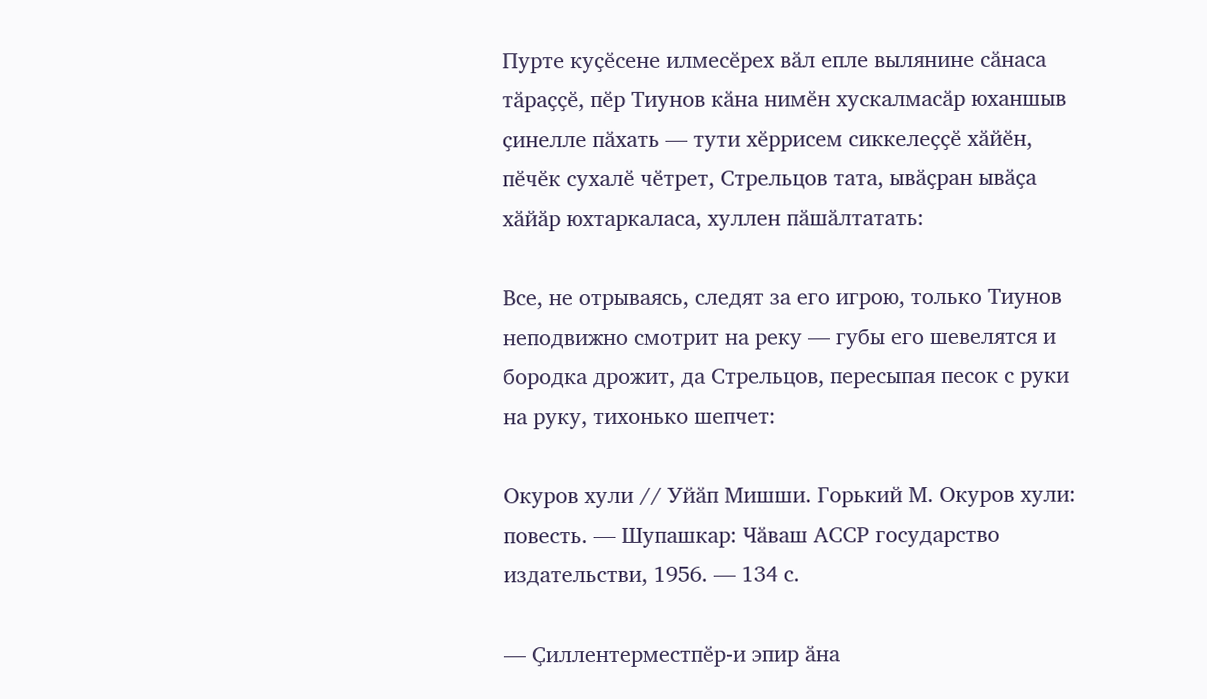Пурте куҫӗсене илмесӗрех вӑл епле вылянине сӑнаса тӑраҫҫӗ, пӗр Тиунов кӑна нимӗн хускалмасӑр юханшыв ҫинелле пӑхать — тути хӗррисем сиккелеҫҫӗ хӑйӗн, пӗчӗк сухалӗ чӗтрет, Стрельцов тата, ывӑҫран ывӑҫа хӑйӑр юхтаркаласа, хуллен пӑшӑлтатать:

Все, не отрываясь, следят за его игрою, только Тиунов неподвижно смотрит на реку — губы его шевелятся и бородка дрожит, да Стрельцов, пересыпая песок с руки на руку, тихонько шепчет:

Окуров хули // Уйӑп Мишши. Горький М. Окуров хули: повесть. — Шупашкар: Чӑваш АССР государство издательстви, 1956. — 134 с.

— Ҫиллентерместпӗр-и эпир ӑна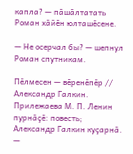капла? — пӑшӑлтатать Роман хӑйӗн юлташӗсене.

— Не осерчал бы? — шепнул Роман спутникам.

Пӗлмесен — вӗренӗпӗр // Александр Галкин. Прилежаева М. П. Ленин пурнӑҫӗ: повесть; Александр Галкин куҫарнӑ. —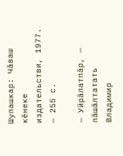Шупашкар: Чӑваш кӗнеке издательстви, 1977. — 255 с.

— Уйрӑлатпӑр, — пӑшӑлтатать Владимир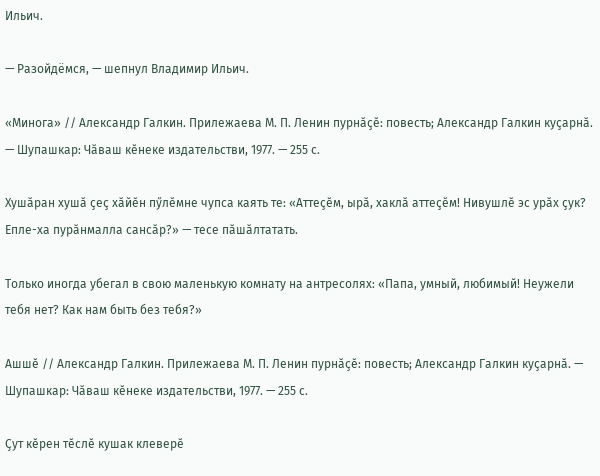Ильич.

— Разойдёмся, — шепнул Владимир Ильич.

«Минога» // Александр Галкин. Прилежаева М. П. Ленин пурнӑҫӗ: повесть; Александр Галкин куҫарнӑ. — Шупашкар: Чӑваш кӗнеке издательстви, 1977. — 255 с.

Хушӑран хушӑ ҫеҫ хӑйӗн пӳлӗмне чупса каять те: «Аттеҫӗм, ырӑ, хаклӑ аттеҫӗм! Нивушлӗ эс урӑх ҫук? Епле-ха пурӑнмалла сансӑр?» — тесе пӑшӑлтатать.

Только иногда убегал в свою маленькую комнату на антресолях: «Папа, умный, любимый! Неужели тебя нет? Как нам быть без тебя?»

Ашшӗ // Александр Галкин. Прилежаева М. П. Ленин пурнӑҫӗ: повесть; Александр Галкин куҫарнӑ. — Шупашкар: Чӑваш кӗнеке издательстви, 1977. — 255 с.

Ҫут кӗрен тӗслӗ кушак клеверӗ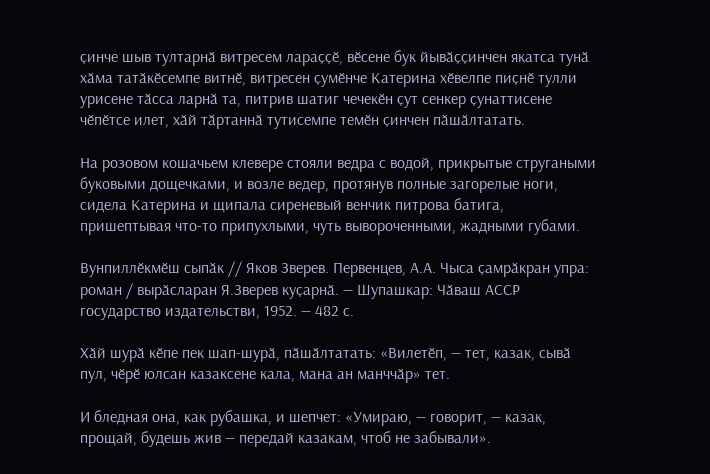ҫинче шыв тултарнӑ витресем лараҫҫӗ, вӗсене бук йывӑҫҫинчен якатса тунӑ хӑма татӑкӗсемпе витнӗ, витресен ҫумӗнче Катерина хӗвелпе пиҫнӗ тулли урисене тӑсса ларнӑ та, питрив шатиг чечекӗн ҫут сенкер ҫунаттисене чӗпӗтсе илет, хӑй тӑртаннӑ тутисемпе темӗн ҫинчен пӑшӑлтатать.

На розовом кошачьем клевере стояли ведра с водой, прикрытые стругаными буковыми дощечками, и возле ведер, протянув полные загорелые ноги, сидела Катерина и щипала сиреневый венчик питрова батига, пришептывая что-то припухлыми, чуть вывороченными, жадными губами.

Вунпиллӗкмӗш сыпӑк // Яков Зверев. Первенцев, А.А. Чыса ҫамрӑкран упра: роман / вырӑсларан Я.Зверев куҫарнӑ. — Шупашкар: Чӑваш АССР государство издательстви, 1952. — 482 с.

Хӑй шурӑ кӗпе пек шап-шурӑ, пӑшӑлтатать: «Вилетӗп, — тет, казак, сывӑ пул, чӗрӗ юлсан казаксене кала, мана ан манччӑр» тет.

И бледная она, как рубашка, и шепчет: «Умираю, — говорит, — казак, прощай, будешь жив — передай казакам, чтоб не забывали».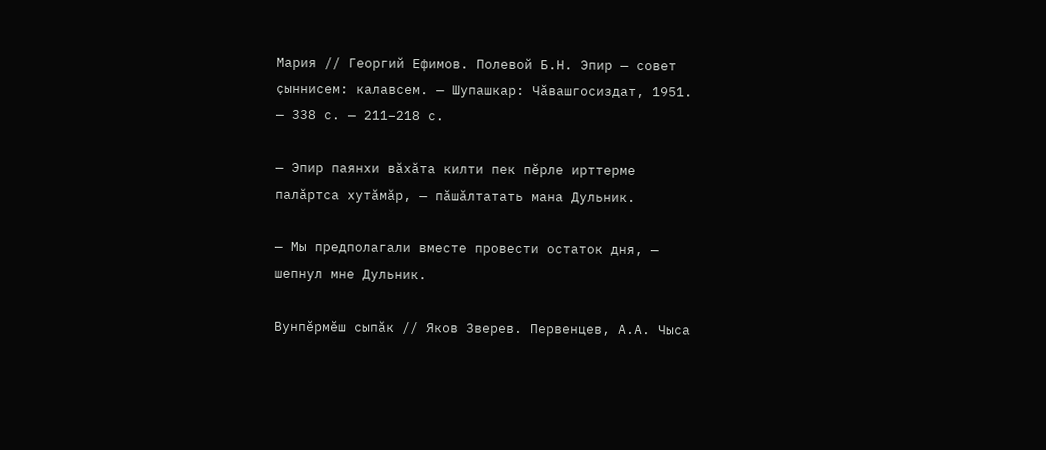Мария // Георгий Ефимов. Полевой Б.Н. Эпир — совет ҫыннисем: калавсем. — Шупашкар: Чӑвашгосиздат, 1951. — 338 с. — 211–218 с.

— Эпир паянхи вӑхӑта килти пек пӗрле ирттерме палӑртса хутӑмӑр, — пӑшӑлтатать мана Дульник.

— Мы предполагали вместе провести остаток дня, — шепнул мне Дульник.

Вунпӗрмӗш сыпӑк // Яков Зверев. Первенцев, А.А. Чыса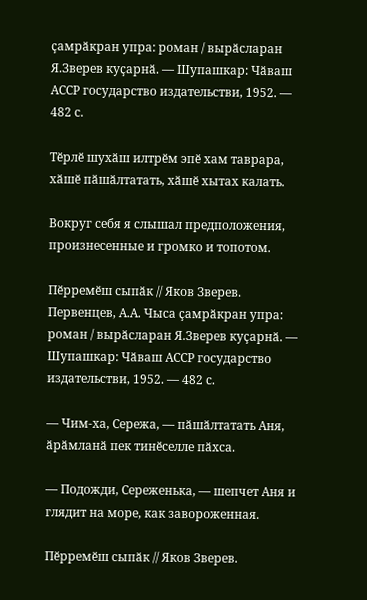ҫамрӑкран упра: роман / вырӑсларан Я.Зверев куҫарнӑ. — Шупашкар: Чӑваш АССР государство издательстви, 1952. — 482 с.

Тӗрлӗ шухӑш илтрӗм эпӗ хам таврара, хӑшӗ пӑшӑлтатать, хӑшӗ хытах калать.

Вокруг себя я слышал предположения, произнесенные и громко и топотом.

Пӗрремӗш сыпӑк // Яков Зверев. Первенцев, А.А. Чыса ҫамрӑкран упра: роман / вырӑсларан Я.Зверев куҫарнӑ. — Шупашкар: Чӑваш АССР государство издательстви, 1952. — 482 с.

— Чим-ха, Сережа, — пӑшӑлтатать Аня, ӑрӑмланӑ пек тинӗселле пӑхса.

— Подожди, Сереженька, — шепчет Аня и глядит на море, как завороженная.

Пӗрремӗш сыпӑк // Яков Зверев.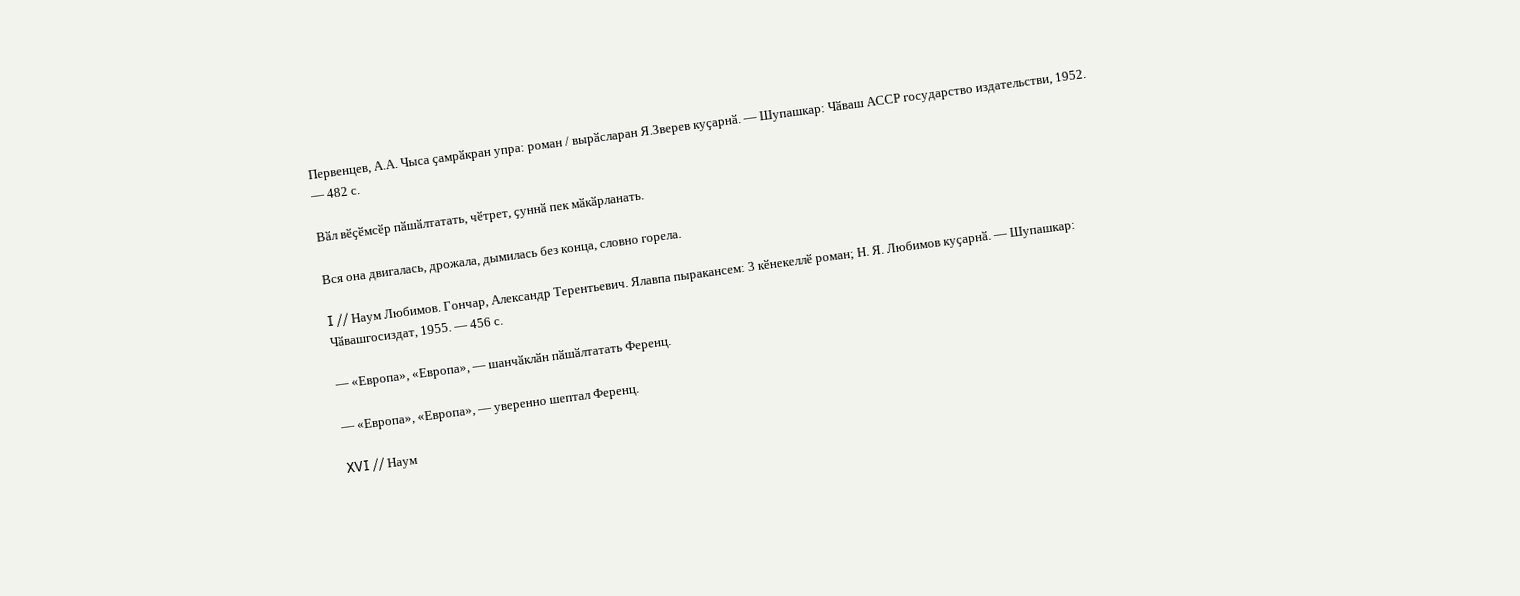Первенцев, А.А. Чыса ҫамрӑкран упра: роман / вырӑсларан Я.Зверев куҫарнӑ. — Шупашкар: Чӑваш АССР государство издательстви, 1952. — 482 с.

Вӑл вӗҫӗмсӗр пӑшӑлтатать, чӗтрет, ҫуннӑ пек мӑкӑрланать.

Вся она двигалась, дрожала, дымилась без конца, словно горела.

I // Наум Любимов. Гончар, Александр Терентьевич. Ялавпа пыракансем: 3 кӗнекеллӗ роман; Н. Я. Любимов куҫарнӑ. — Шупашкар: Чӑвашгосиздат, 1955. — 456 с.

— «Европа», «Европа», — шанчӑклӑн пӑшӑлтатать Ференц.

— «Европа», «Европа», — уверенно шептал Ференц.

XVI // Наум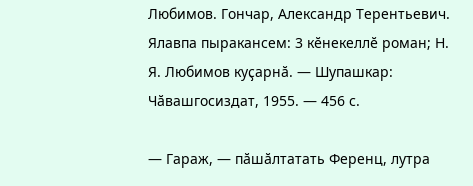Любимов. Гончар, Александр Терентьевич. Ялавпа пыракансем: 3 кӗнекеллӗ роман; Н. Я. Любимов куҫарнӑ. — Шупашкар: Чӑвашгосиздат, 1955. — 456 с.

— Гараж, — пӑшӑлтатать Ференц, лутра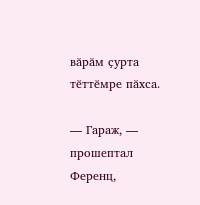вӑрӑм ҫурта тӗттӗмре пӑхса.

— Гараж, — прошептал Ференц,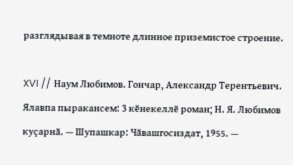разглядывая в темноте длинное приземистое строение.

XVI // Наум Любимов. Гончар, Александр Терентьевич. Ялавпа пыракансем: 3 кӗнекеллӗ роман; Н. Я. Любимов куҫарнӑ. — Шупашкар: Чӑвашгосиздат, 1955. —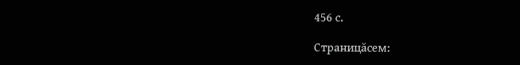456 с.

Страницăсем: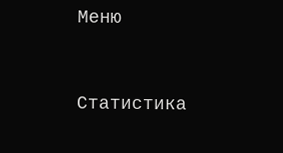Меню



Статистика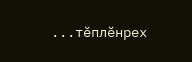...тĕплӗнрех